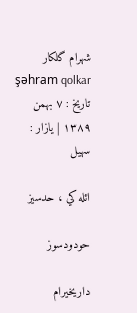شهرام گلكار
şəhram qolkar
تاريخ : ۷ بهمن ۱۳۸۹ | یازار : سهيل

ائله كي ، حدسيز

حودودسوز

داريخيرام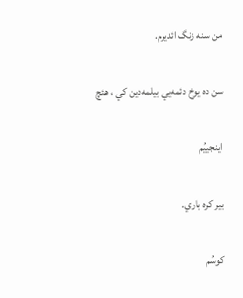من سنه زنگ ائديرم.

سن ده يو‌خ دئمه‌يي بيلمه‌دين كي ،‌ هئچ

اينجييُم

بير كره باري.

كوسُم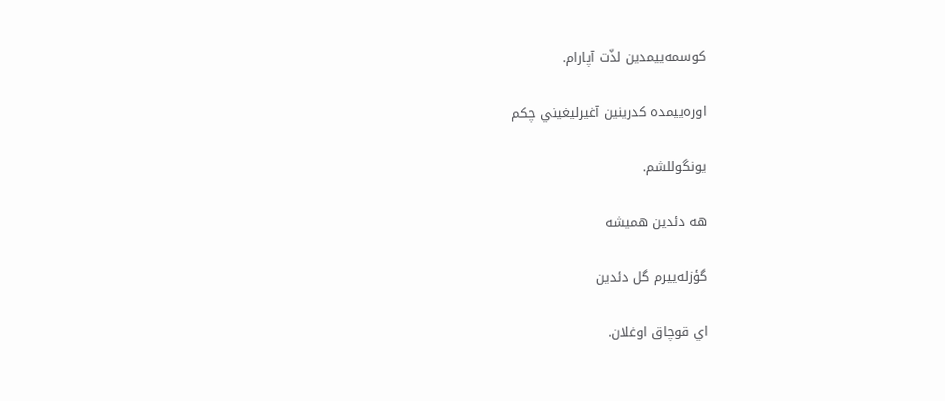كوسمه‌ييمدين لذّت آپارام.

اوره‌ييمده كدرينين آغيرليغيني چكم

يونگوللشم.

هه دئدين هميشه

گؤزله‌ييرم گل دئدين

اي قو‌چاق او‌غلان.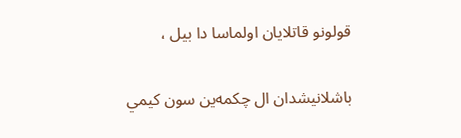قو‌لونو قاتلايان او‌لماسا دا بيل ،

باشلانيشدان ال چكمه‌ين سو‌ن كيمي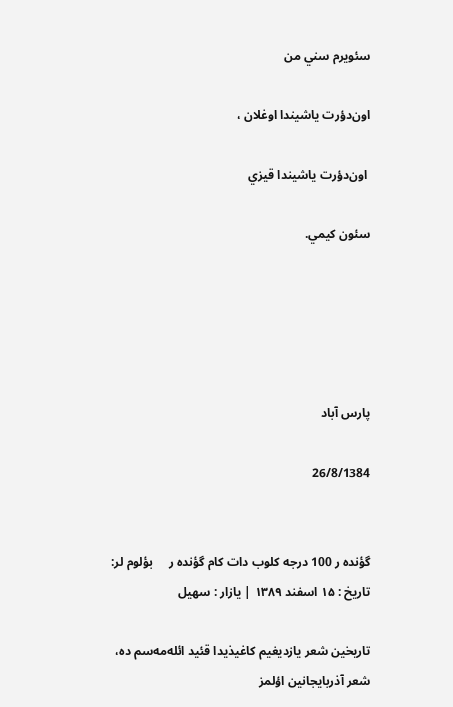سئويرم سني من

او‌ن‌دؤرت ياشيندا او‌غلان ،

 او‌ن‌دؤرت ياشيندا قيزي

سئون كيمي.





پارس آباد

26/8/1384


گؤنده ر 100 درجه کلوب دات کام گؤنده ر     بؤلوم لر:
تاريخ : ۱۵ اسفند ۱۳۸۹ | یازار : سهيل

تاريخين شعر يازديغيم كاغيذيدا قئيد ائله‌مه‌سم ده، شعر آذربايجانين اؤلمز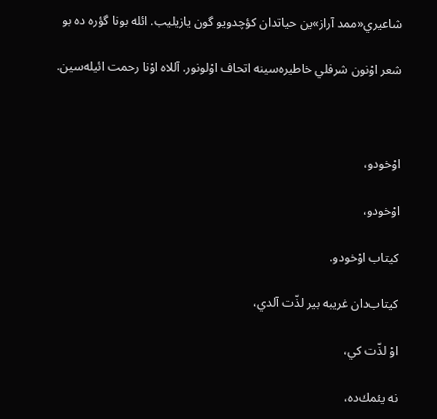شاعيري«ممد آراز»ين حياتدان كؤچدويو گون يازيليب. ائله بونا گؤره ده بو

شعر او‌ْنون شرفلي خاطيره‌سينه اتحاف او‌ْلونور. آللاه او‌ْنا رحمت ائيله‌سين.



او‌ْخودو،

او‌ْخودو،

كيتاب او‌ْخودو.

كيتاب‌دان غريبه بير لذّت آلدي،

او‌ْ لذّت كي،

نه يئمك‌ده،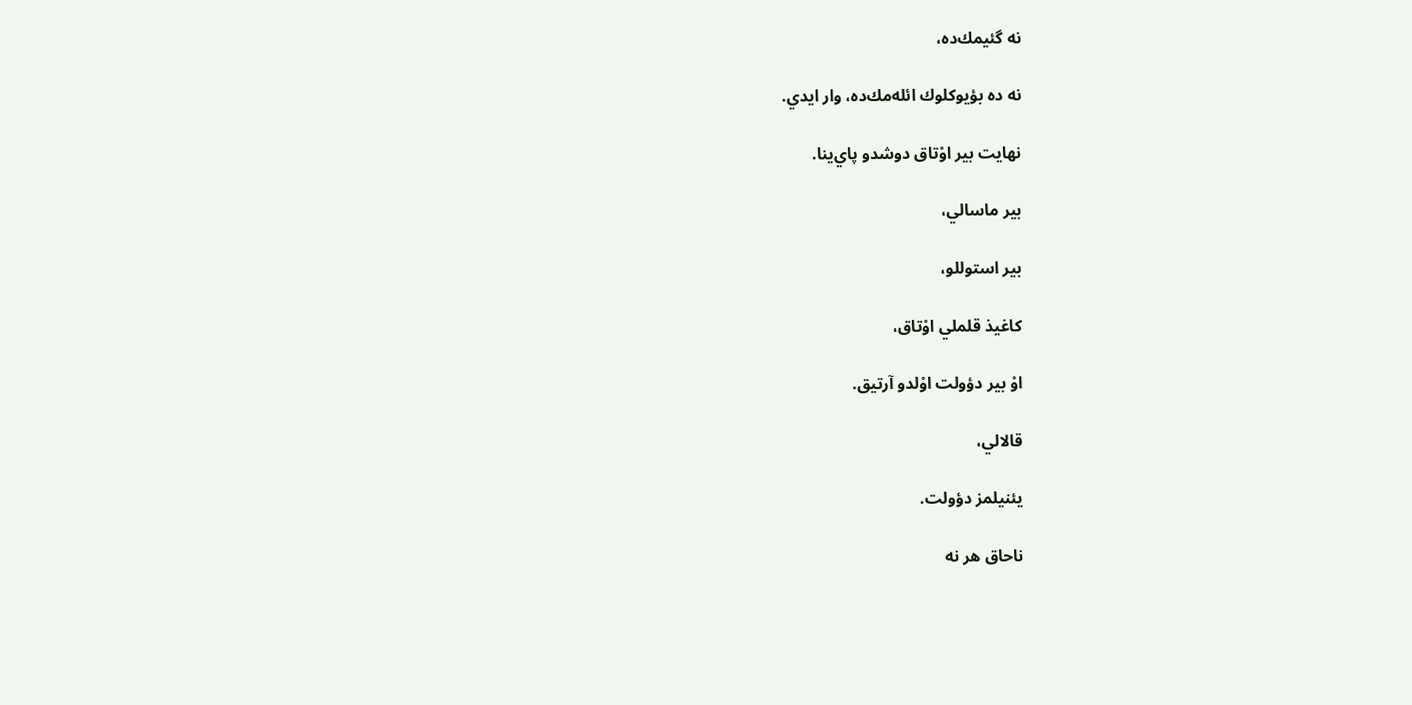نه گئيمك‌ده،

نه ده بؤيوكلوك ائله‌مك‌ده، وار ايدي.

نهايت بير او‌ْتاق دوشدو پاي‌ينا.

بير ماسالي،

بير استوللو،

كاغيذ قلملي او‌ْتاق،

او‌ْ بير دؤولت او‌ْلدو آرتيق.

قالالي،

يئنيلمز دؤولت.

ناحاق هر نه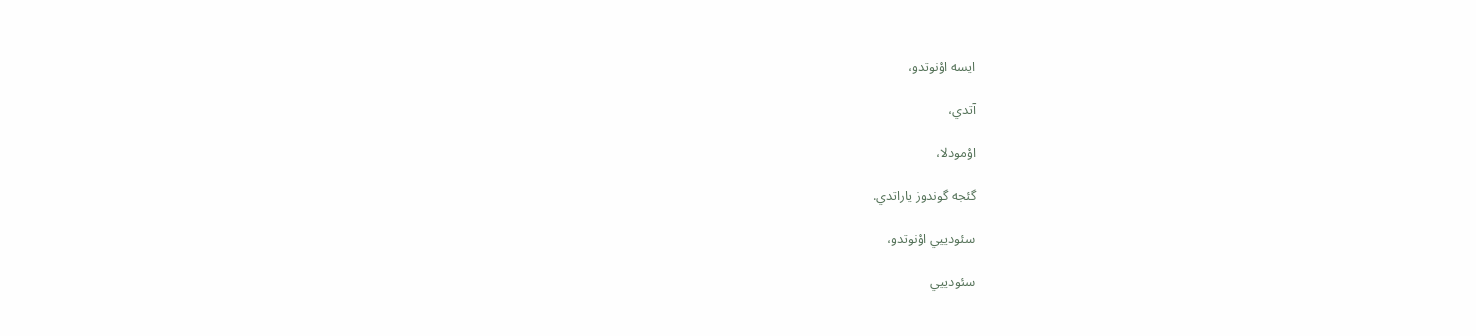ايسه اوْنوتدو،

آتدي،

اوْمودلا،

گئجه گوندوز ياراتدي.

سئودييي اوْنوتدو،

سئودييي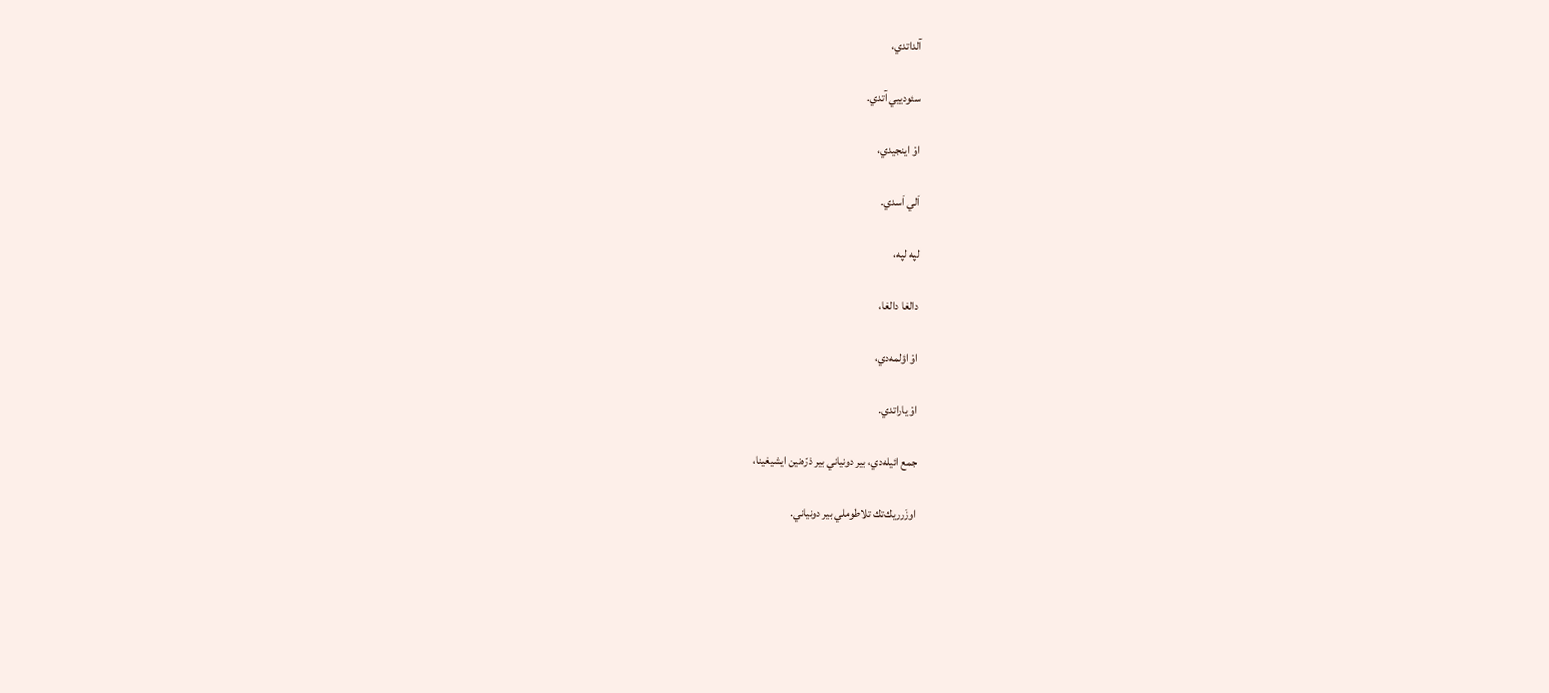آلداتدي،

سئودييي آتدي.

او‌ْ اينجيدي،

اَلي اَسدي.

لپه لپه،

دالغا دالغا،

او‌ْ اؤلمه‌دي،

او‌ْ ياراتدي.

جمع ائيله‌دي، بير دونياني بير ذر‌ّه‌نين ايشيغينا،

اوزَرريك‌تك تلاطوملي بير دونياني.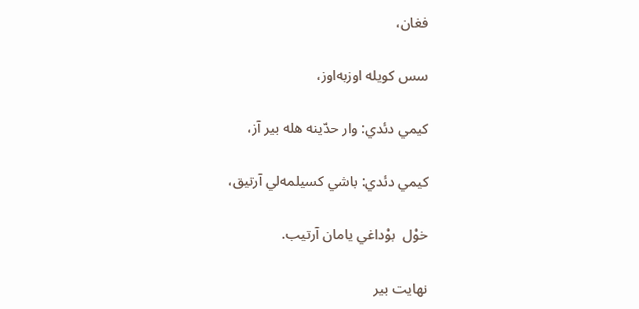فغان،

سس كويله اوزبه‌اوز،

كيمي دئدي: وار حد‌ّينه هله بير آز،

كيمي دئدي: باشي كسيلمه‌لي آرتيق،

خو‌ْل  بوْداغي يامان آرتيب.

نهايت بير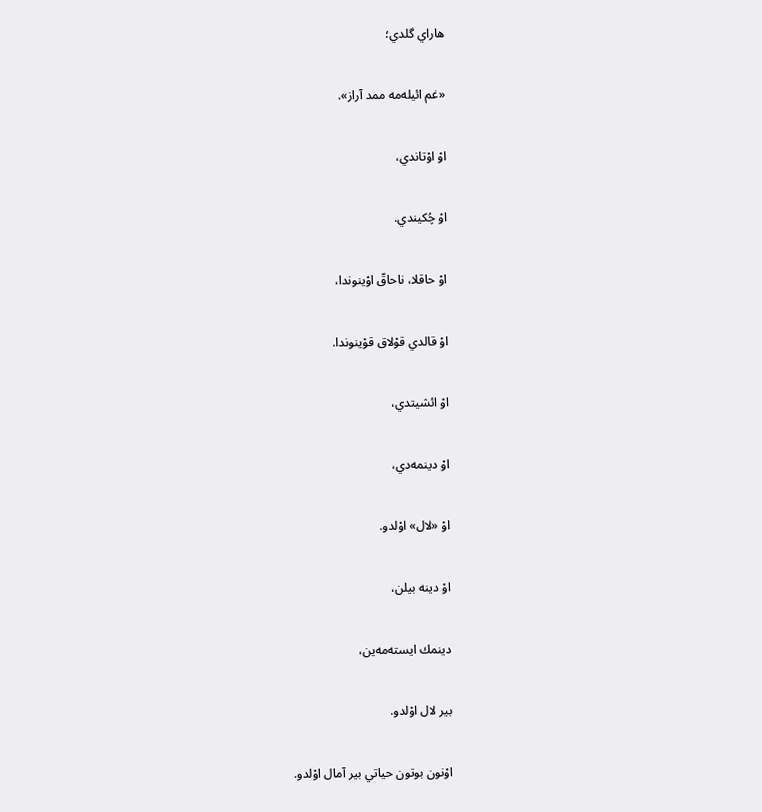هاراي گلدي؛

«غم ائيله‌مه ممد آراز».

او‌ْ اوْتاندي،

او‌ْ چُكيندي.

او‌ْ حاقلا، ناحاق‌ّ او‌ْينوندا،

او‌ْ قالدي قوْلاق قو‌ْينوندا.

او‌ْ ائشيتدي،

او‌ْ دينمه‌دي،

او‌ْ «لال» او‌ْلدو.

او‌ْ دينه بيلن،

دينمك ايسته‌مه‌ين،

بير لال او‌ْلدو.

او‌ْنون بوتون حياتي بير آمال او‌ْلدو.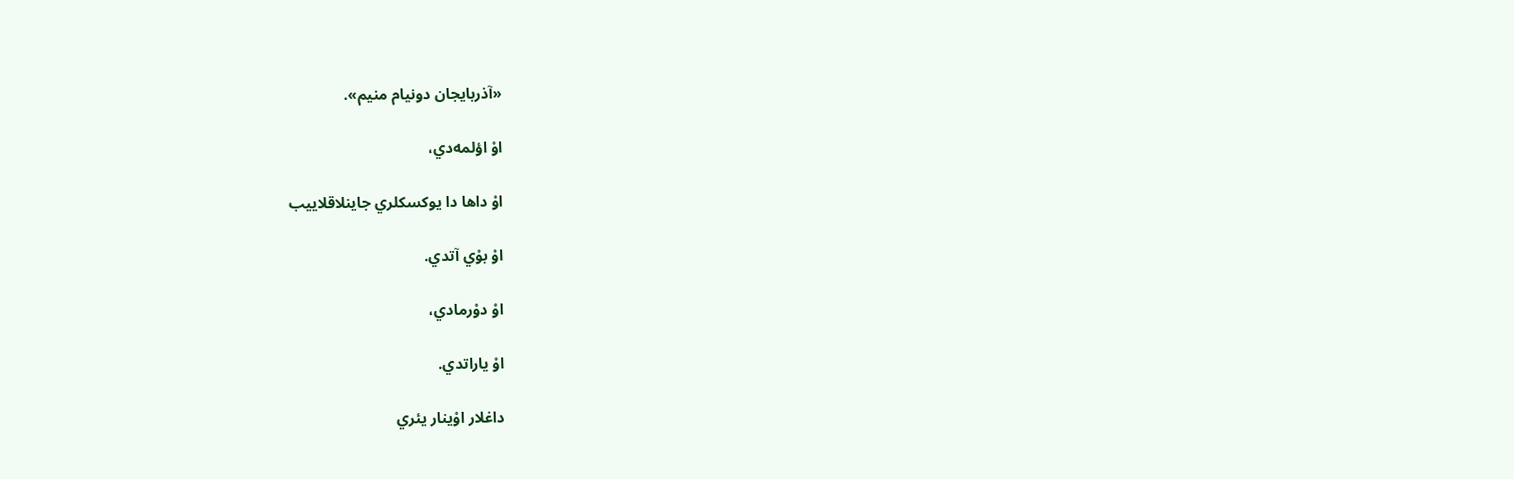«آذربايجان دونيام منيم».

او‌ْ اؤلمه‌دي،

او‌ْ داها دا يوكسكلري جاينلاقلاييب

او‌ْ بو‌ْي آتدي.

او‌ْ دوْرمادي،

او‌ْ ياراتدي.

داغلار او‌ْينار يئري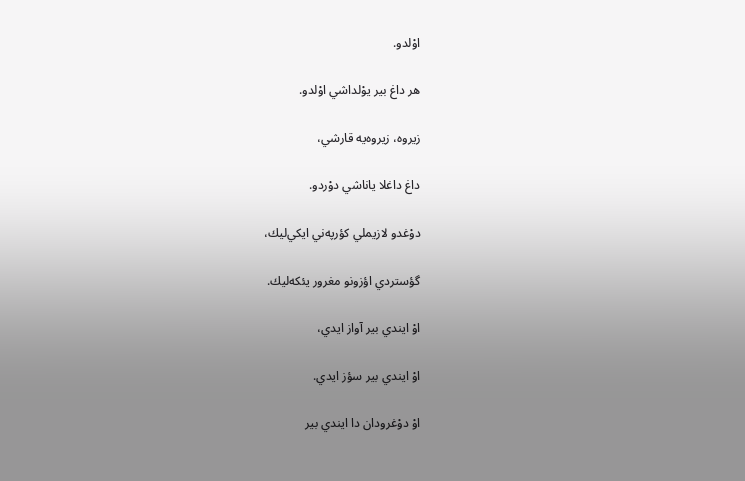او‌ْلدو.

هر داغ بير يو‌ْلداشي او‌ْلدو.

زيروه، زيروه‌يه قارشي،

داغ داغلا ياناشي دوْردو.

دو‌ْغدو لازيملي كؤرپه‌ني ايكي‌ليك،

گؤستردي اؤزونو مغرور يئكه‌ليك.

او‌ْ ايندي بير آواز ايدي،

او‌ْ ايندي بير سؤز ايدي.

او‌ْ دو‌ْغرودان دا ايندي بير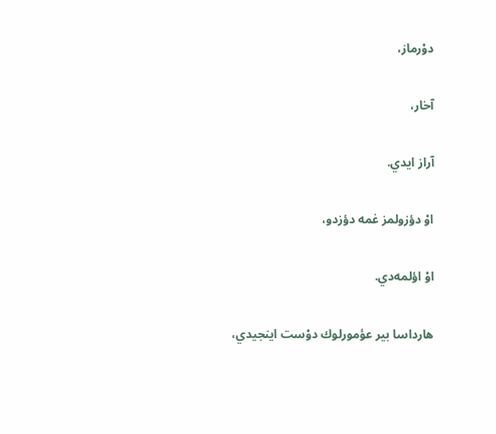دوْرماز،

آخار،

آراز ايدي.

او‌ْ دؤزولمز غمه دؤزدو،

او‌ْ اؤلمه‌دي.

هارداسا بير عؤمورلوك دو‌ْست اينجيدي،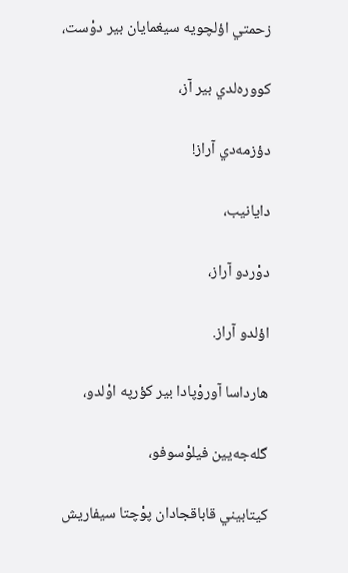زحمتي اؤلچويه سيغمايان بير دو‌ْست،

كووره‌لدي بير آز،

دؤزمه‌دي آراز!

دايانيب،

دوْردو آراز،

اؤلدو آراز.

هارداسا آورو‌ْپادا بير كؤرپه او‌ْلدو،

گله‌جه‌يين فيلو‌ْسوفو،

كيتابيني قاباقجادان پو‌ْچتا سيفاريش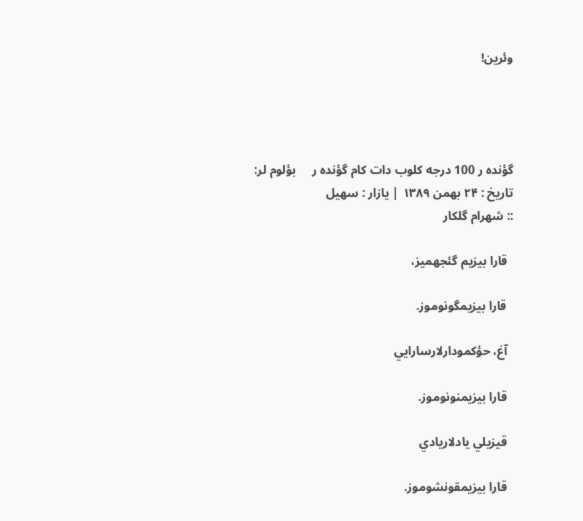وئرين!




گؤنده ر 100 درجه کلوب دات کام گؤنده ر     بؤلوم لر:
تاريخ : ۲۴ بهمن ۱۳۸۹ | یازار : سهيل
:: شهرام گلكار

  قارا بيزيم گئجهميز،

  قارا بيزيمگونوموز.

  آغ، حؤكمودارلارسارايي

  قارا بيزيمنونوموز.

  قيزيلي يادلاريادي

  قارا بيزيمقونشوموز.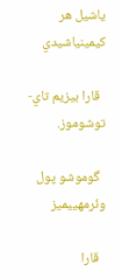ياشيل هر كيمينياشيدي

  قارا بيزيم تاي-توشوموز.

  گوموشو پول وئرمهييميز

  قارا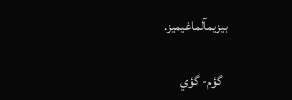بيزيمآلماغيميز.

  گؤم- گؤي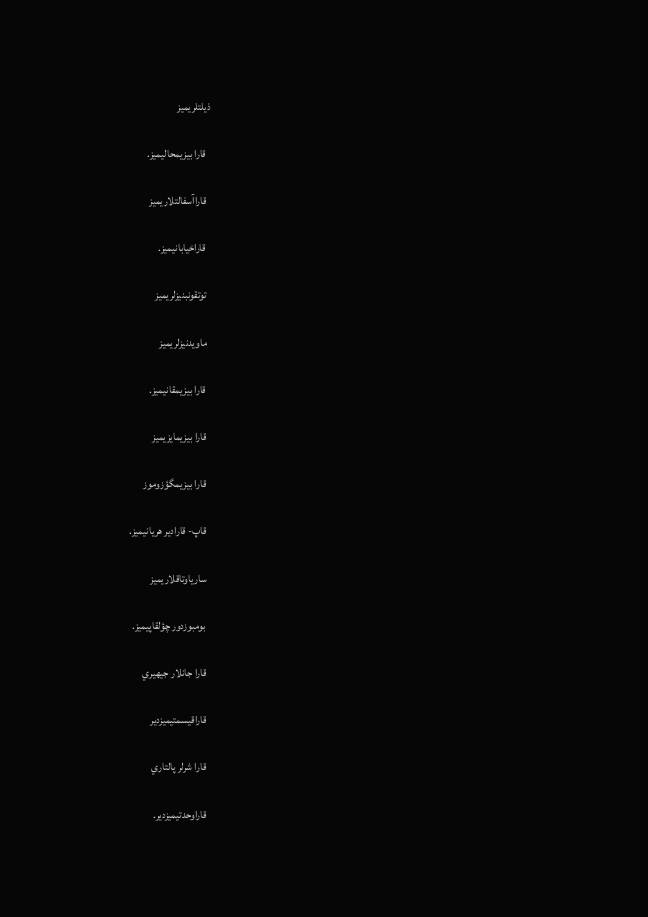ذيلتلريميز

  قارا بيزيمحاليميز.

  قاراآسفالتلاريميز

  قاراخيابانيميز.

  توتقونبنيزلريميز

  ماويدنيزلريميز

  قارا بيزيمقانيميز.

  قارا بيزيمايزيميز

  قارا بيزيمگؤزوموز

  قاپ- قارادير هريانيميز.

  سارياوتاقلاريميز

  بومبوزدور چؤلقاپيميز.

  قارا جانلار جيهيري

  قاراقيسمتيميزدير

  قارا شرلر پالتاري

  قاراوحدتيميزدير.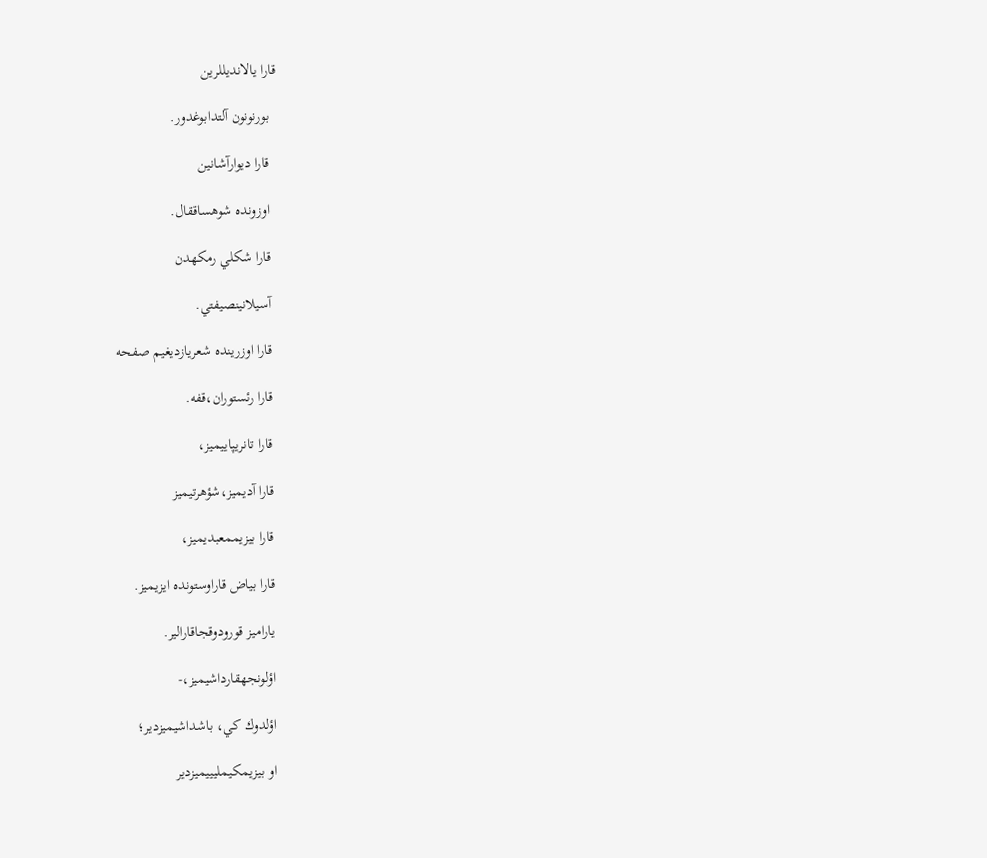قارا يالانديللرين

  بورنونون آلتدابوغدور.

  قارا ديوارآشانين

  اوزونده شوهساققال.

  قارا شكلي رمكهدن

  آسيلانينصيفتي.

  قارا اوزرينده شعريازديغيم صفحه

  قارا رئستوران،قفه.

  قارا تانريپاييميز،

  قارا آديميز،شؤهرتيميز

  قارا بيزيممعبديميز،

  قارا بياض قاراوستونده ايزيميز.

  ياراميز قورودوقجاقارالير.

  اؤلونجهقارداشيميز،-

  اؤلدوك كي، باشداشيميزدير؛

  او بيزيمكيمليييميزدير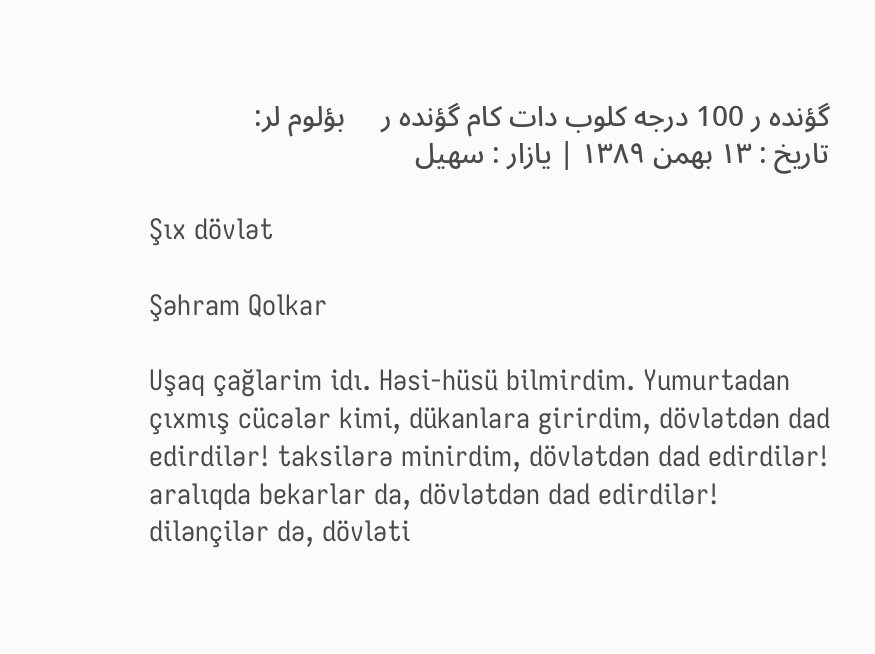گؤنده ر 100 درجه کلوب دات کام گؤنده ر     بؤلوم لر:
تاريخ : ۱۳ بهمن ۱۳۸۹ | یازار : سهيل

Şıx dövlət

Şəhram Qolkar

Uşaq çağlarim idı. Həsi-hüsü bilmirdim. Yumurtadan çıxmış cücələr kimi, dükanlara girirdim, dövlətdən dad edirdilər! taksilərə minirdim, dövlətdən dad edirdilər! aralıqda bekarlar da, dövlətdən dad edirdilər! dilənçilər də, dövləti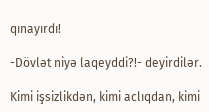qınayırdı!

-Dövlət niyə laqeyddi?!- deyirdilər.

Kimi işsizlikdən, kimi aclıqdan, kimi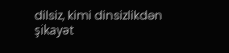dilsiz, kimi dinsizlikdən şikayət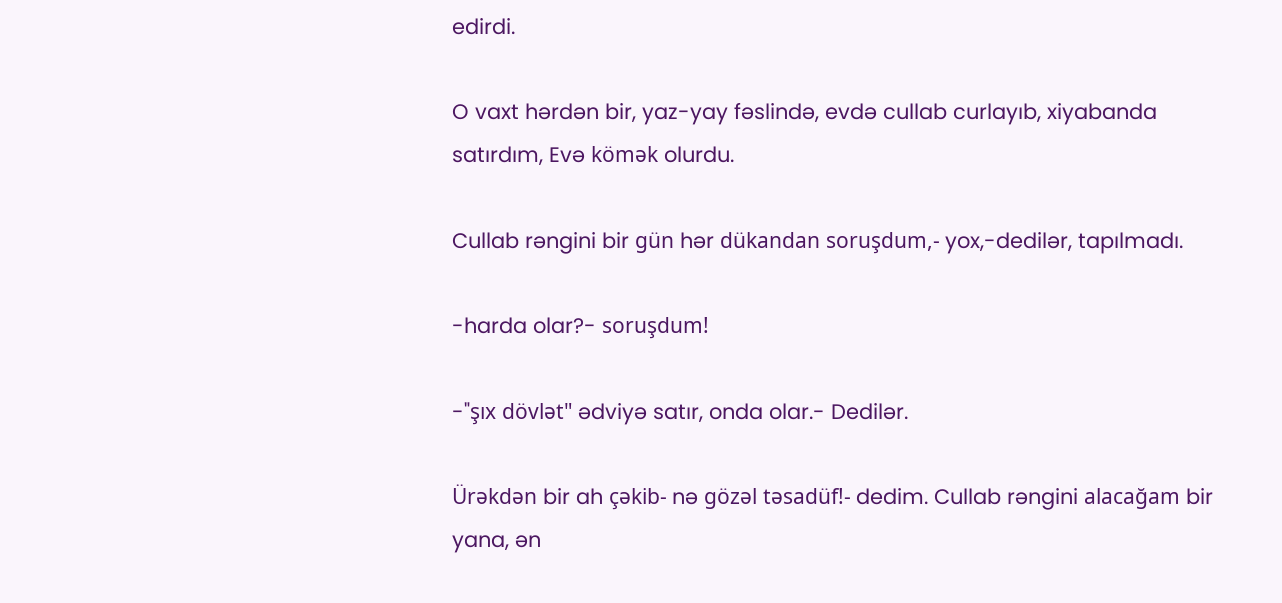edirdi.

O vaxt hərdən bir, yaz-yay fəslində, evdə cullab curlayıb, xiyabanda satırdım, Evə kömək olurdu.

Cullab rəngini bir gün hər dükandan soruşdum,- yox,-dedilər, tapılmadı.

-harda olar?- soruşdum!

-"şıx dövlət" ədviyə satır, onda olar.- Dedilər.

Ürəkdən bir ah çəkib- nə gözəl təsadüf!- dedim. Cullab rəngini alacağam bir yana, ən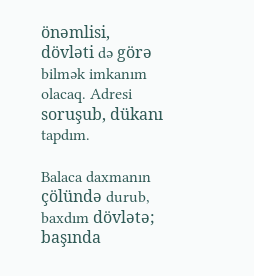önəmlisi, dövləti də görə bilmək imkanım olacaq. Adresi soruşub, dükanı tapdım.

Balaca daxmanın çölündə durub, baxdım dövlətə; başında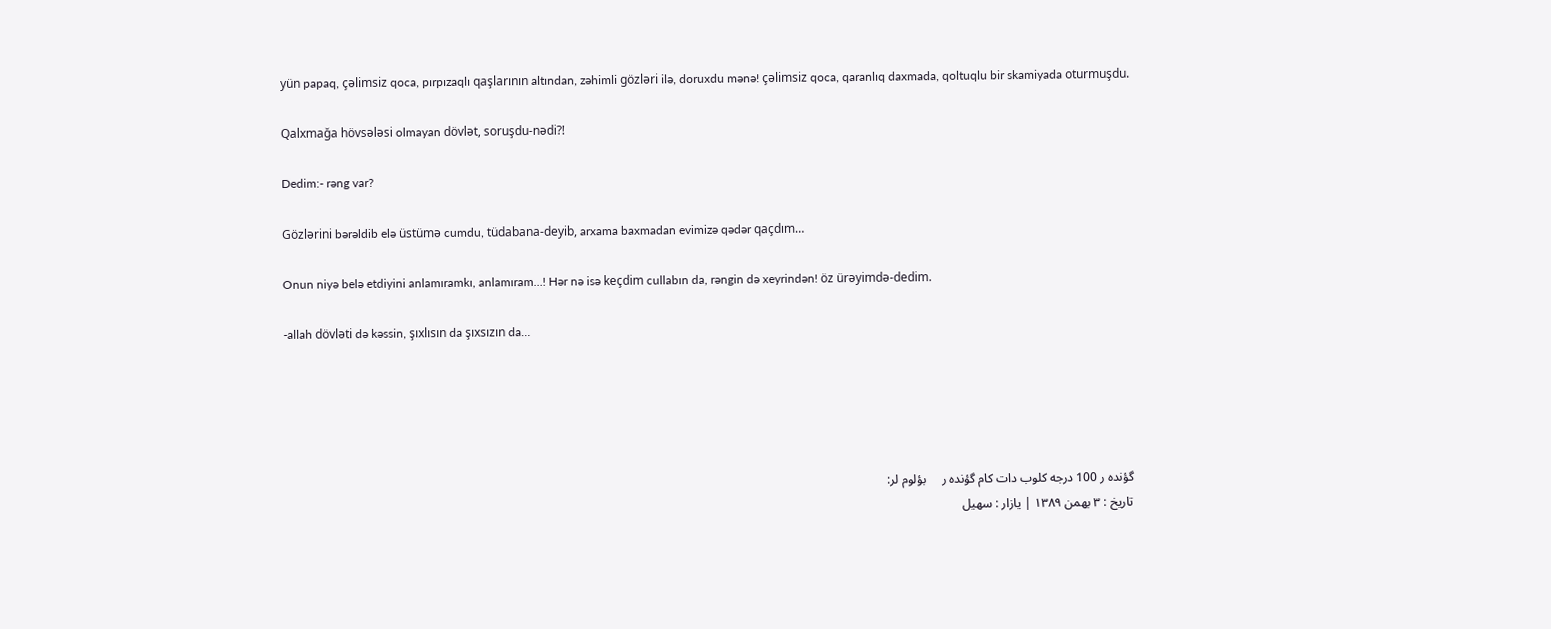yün papaq, çəlimsiz qoca, pırpızaqlı qaşlarının altından, zəhimli gözləri ilə, doruxdu mənə! çəlimsiz qoca, qaranlıq daxmada, qoltuqlu bir skamiyada oturmuşdu.

Qalxmağa hövsələsi olmayan dövlət, soruşdu-nədi?!

Dedim:- rəng var?

Gözlərini bərəldib elə üstümə cumdu, tüdabana-deyib, arxama baxmadan evimizə qədər qaçdım…

Onun niyə belə etdiyini anlamıramkı, anlamıram…! Hər nə isə keçdim cullabın da, rəngin də xeyrindən! öz ürəyimdə-dedim.

-allah dövləti də kəssin, şıxlısın da şıxsızın da…





گؤنده ر 100 درجه کلوب دات کام گؤنده ر     بؤلوم لر:
تاريخ : ۳ بهمن ۱۳۸۹ | یازار : سهيل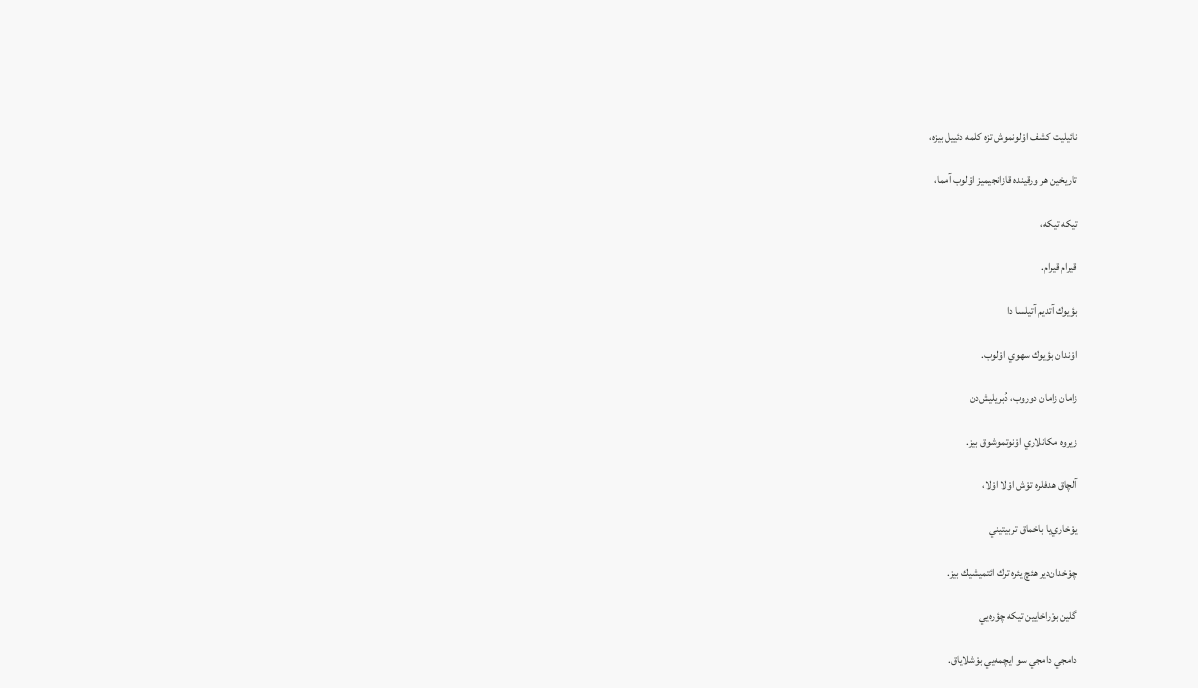نائيليت كشف او‌ْلونموش تزه كلمه دئييل بيزه،

تاريخين هر ورقينده قازانجيميز او‌ْلوب آمما،

تيكه تيكه،

قيرام قيرام.

بؤيوك آتديم آتيلسا دا

او‌ْندان بؤيوك سهوي او‌ْلوب.

زامان زامان دوروب، دُبريليش‌دن

زيروه مكانلاري اوْنوتموشوق بيز.

آلچاق هدفلره توْش او‌ْلا او‌ْلا،

يوْخاري‌يا باخماق تربيتيني

چو‌ْخدان‌دير هئچ يئره ترك ائتميشيك بيز.

گلين بوْراخايين تيكه چؤره‌يي

دامجي دامجي سو ايچمه‌يي بو‌ْشلاياق.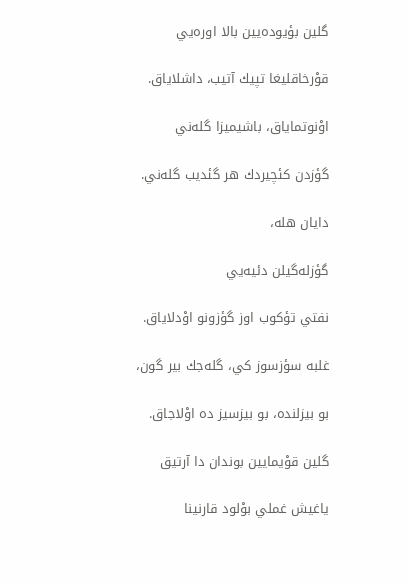گلين بؤيوده‌يين بالا اوره‌يي

قو‌ْرخاقليغا تپيك آتيب، داشلاياق.

اوْنوتماياق، باشيميزا گله‌ني

گؤزدن كئچيردك هر گئديب گله‌ني.

دايان هله،

گؤزله‌گيلن دئيه‌يي

نفتي تؤكوب اوز گؤزونو او‌ْدلاياق.

غلبه سؤزسوز كي، گله‌جك بير گون،

بو بيزلنده، بو بيزسيز ده او‌ْلاجاق.

گلين قو‌ْيمايين بوندان دا آرتيق

ياغيش غملي بوْلود قارنينا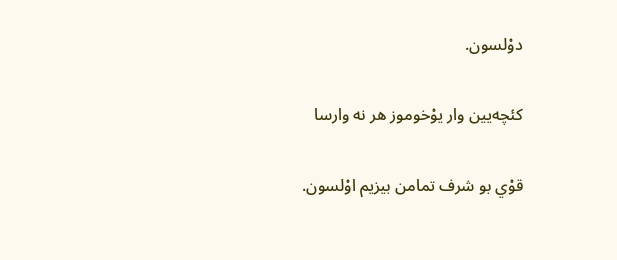دو‌ْلسون.

كئچه‌يين وار يو‌ْخوموز هر نه وارسا

قو‌ْي بو شرف تمامن بيزيم او‌ْلسون.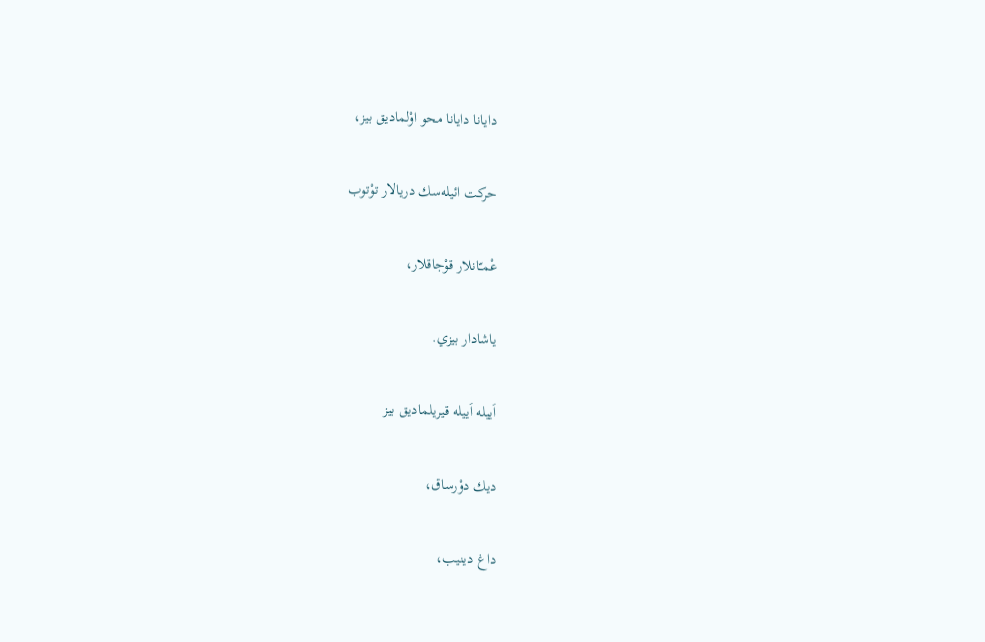دايانا دايانا محو او‌ْلماديق بيز،

حركت ائيله‌سك دريالار توْتوب

عْمـّانلار قوْجاقلار،

ياشادار بيزي.

اَييله اَييله قيريلماديق بيز

ديك دوْرساق،

داغ دينيب،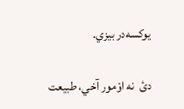يوكسه‌در بيزي.

دئ  نه اوْمور آخي، طبيعت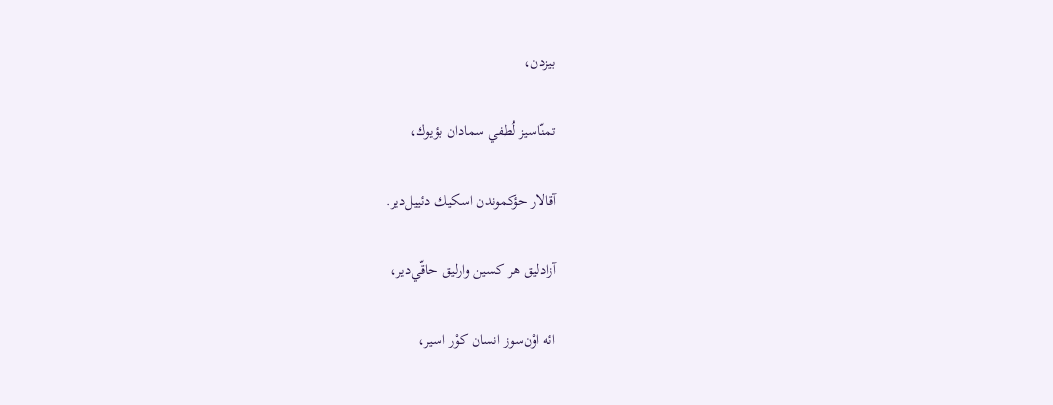بيزدن،

تمنّاسيز لُطفي سمادان بؤيوك،

آقالار حؤكموندن اسكيك دئييل‌دير.

آزادليق هر كسين وارليق حاقّي‌دير،

ائه او‌ْن‌سوز انسان كو‌ْر اسير،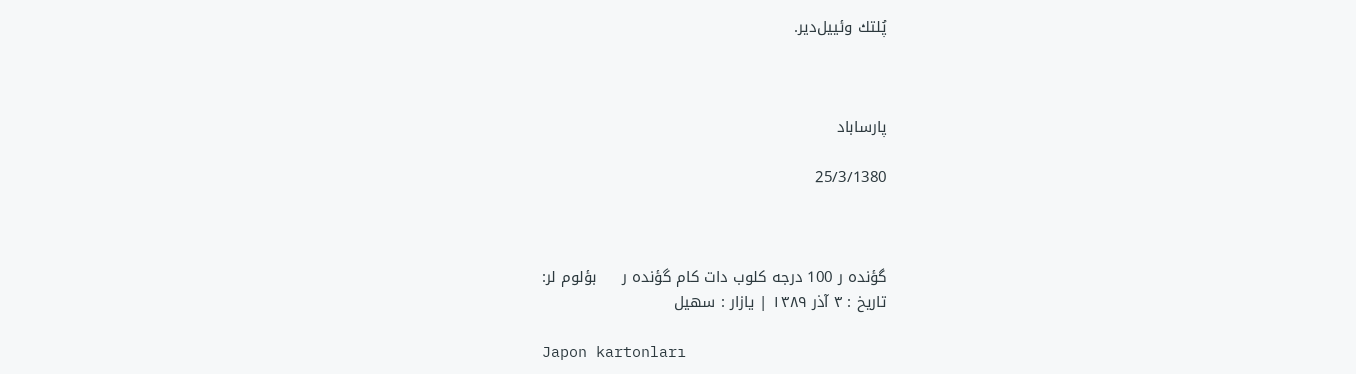پُلتك وئييل‌دير.



پارساباد

25/3/1380



گؤنده ر 100 درجه کلوب دات کام گؤنده ر     بؤلوم لر:
تاريخ : ۳ آذر ۱۳۸۹ | یازار : سهيل

Japon kartonları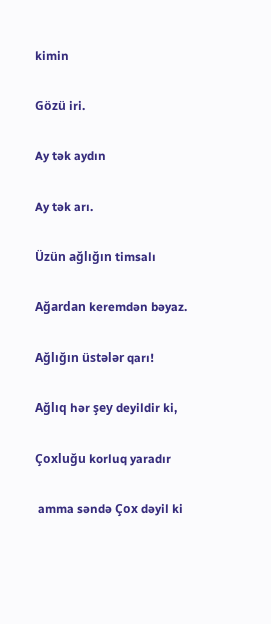kimin

Gözü iri.

Ay tək aydın

Ay tək arı.

Üzün ağlığın timsalı

Ağardan keremdən bəyaz.

Ağlığın üstələr qarı!

Ağlıq hər şey deyildir ki,

Çoxluğu korluq yaradır

 amma səndə Çox dəyil ki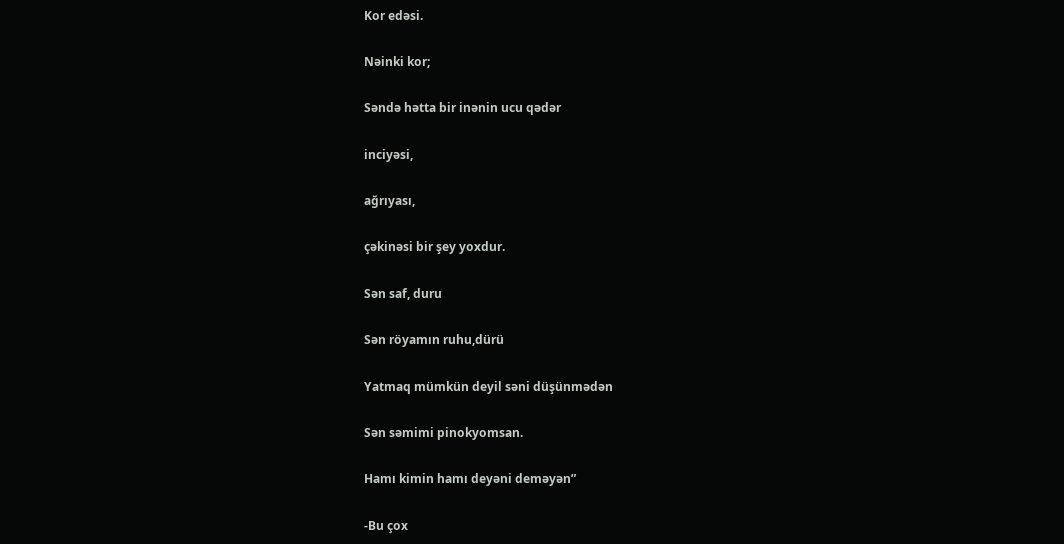Kor edəsi.

Nəinki kor;

Səndə hətta bir inənin ucu qədər

inciyəsi,

ağrıyası,

çəkinəsi bir şey yoxdur.

Sən saf, duru

Sən röyamın ruhu,dürü

Yatmaq mümkün deyil səni düşünmədən

Sən səmimi pinokyomsan.

Hamı kimin hamı deyəni deməyən”

-Bu çox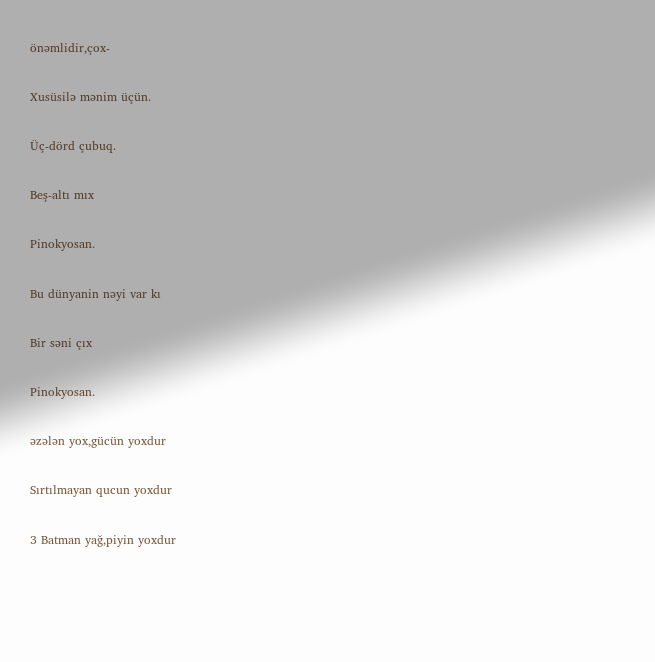önəmlidir,çox-

Xusüsilə mənim üçün.

Üç-dörd çubuq.

Beş-altı mıx

Pinokyosan.

Bu dünyanin nəyi var kı

Bir səni çıx

Pinokyosan.

əzələn yox,gücün yoxdur

Sırtılmayan qucun yoxdur

3 Batman yağ,piyin yoxdur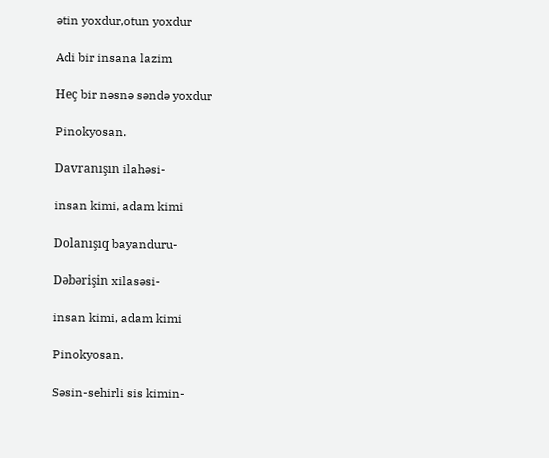ətin yoxdur,otun yoxdur

Adi bir insana lazim

Heç bir nəsnə səndə yoxdur

Pinokyosan.

Davranışın ilahəsi-

insan kimi, adam kimi

Dolanışıq bayanduru-

Dəbərişin xilasəsi-

insan kimi, adam kimi

Pinokyosan.

Səsin-sehirli sis kimin-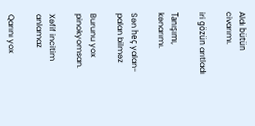Aldı bütün civarımı.

iri gözün arıtladı

Tanışımı, kənarımı.

Sən heç yalan-palan bilməz

Burunu yox pinokyomsan.

Xəfif incitim anlamaz

Qarını yox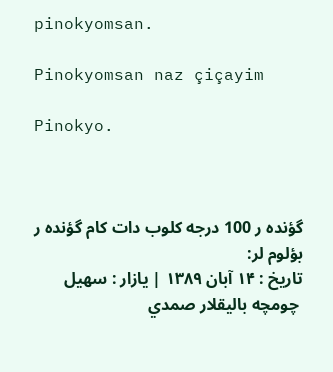pinokyomsan.

Pinokyomsan naz çiçayim

Pinokyo.



گؤنده ر 100 درجه کلوب دات کام گؤنده ر     بؤلوم لر:
تاريخ : ۱۴ آبان ۱۳۸۹ | یازار : سهيل
 چومچه باليقلار صمدي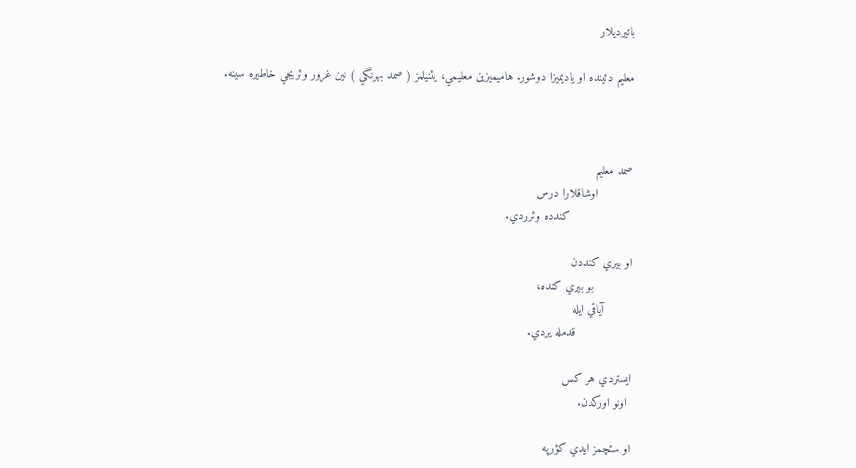باتيرديلار

معليم دئينده او ياديميزا دوشور. هاميميزين معليمي، يئنيلمز ( صمد بهرنگي ) نين غرور وئريجي خاطيره سينه.



صمد معليم
          اوشاقلارا درس
                  كندده وئرردي.

او بيري كنددن
           بو بيري كنده،
        آياقي ايله
                قدمله يردي.

ايستردي هر كس
 اونو اوركدن.

او سئچمز ايدي كؤرپه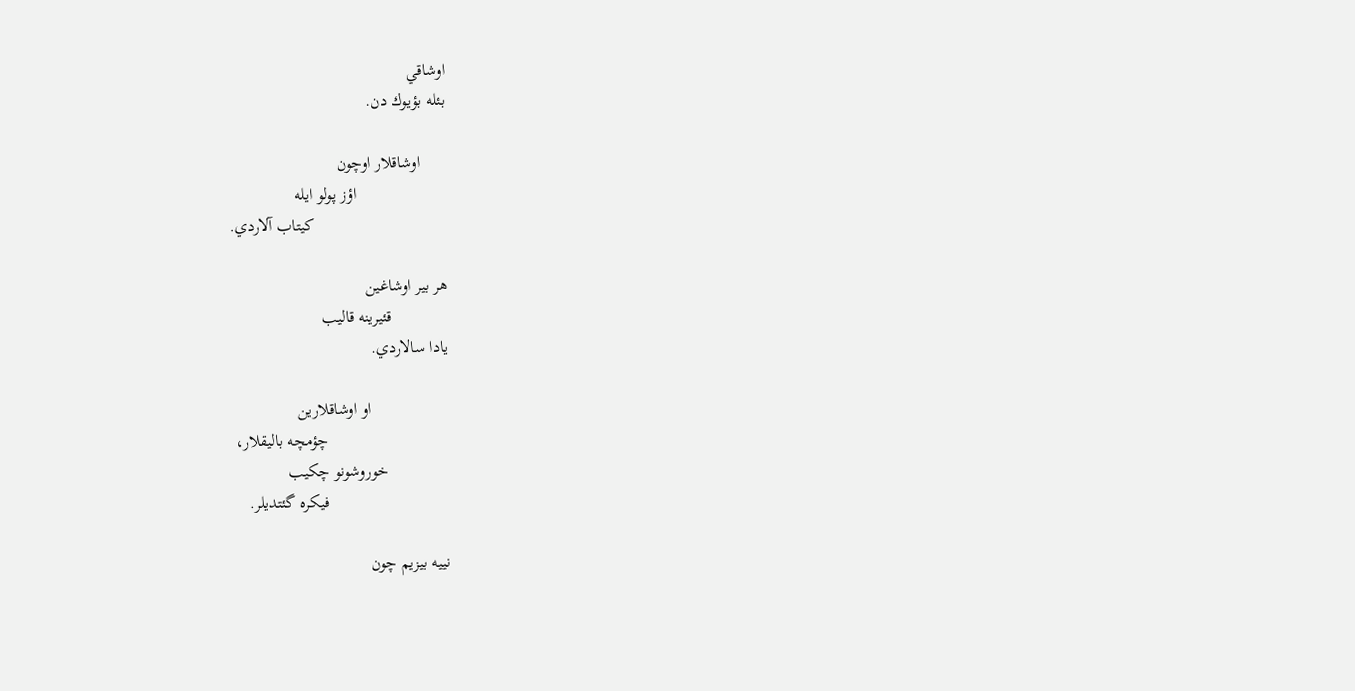اوشاقي
بئله بؤيوك دن.

      اوشاقلار اوچون
                     اؤز پولو ايله
                               كيتاب آلاردي.

هر بير اوشاغين
             قئيرينه قاليب
يادا سالاردي.

                  او اوشاقلارين
                            چؤمچه باليقلار،
              خوروشونو چكيب
                            فيكره گئتديلر.

نييه بيزيم چون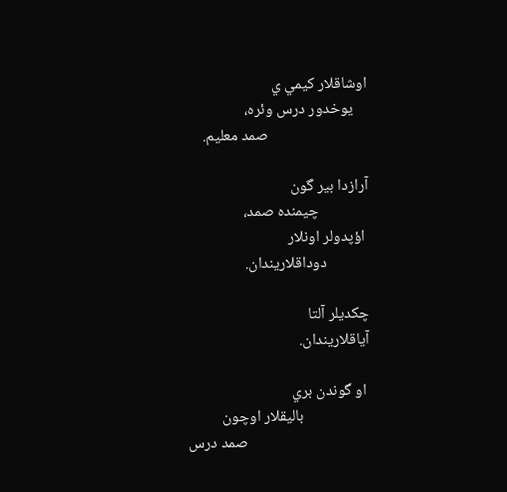اوشاقلار كيمي ي
    يوخدور درس وئره،
                            صمد معليم.

آرازدا بير گون
              چيمنده صمد،
 اؤپدولر اونلار
            دوداقلاريندان.

چكديلر آلتا
آياقلاريندان.

 او گوندن بري
                   باليقلار اوچون
                                   صمد درس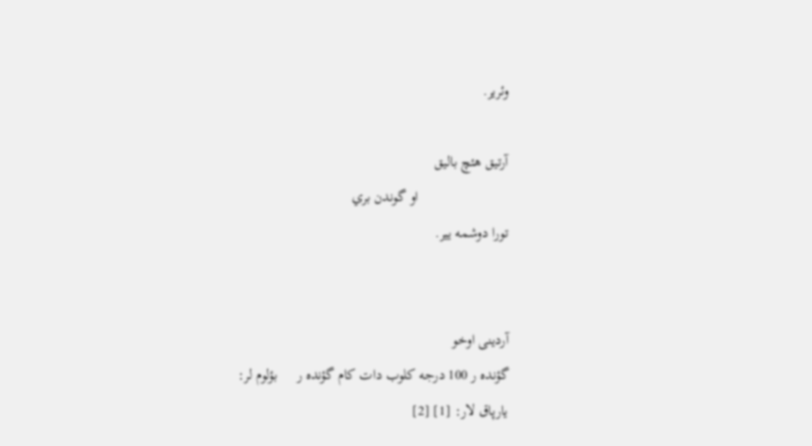وئرير.

آرتيق هئچ باليق
                        او گوندن بري
تورا دوشمه يير.


آردینی اوخو
گؤنده ر 100 درجه کلوب دات کام گؤنده ر     بؤلوم لر:
یارپاق لار: [1] [2]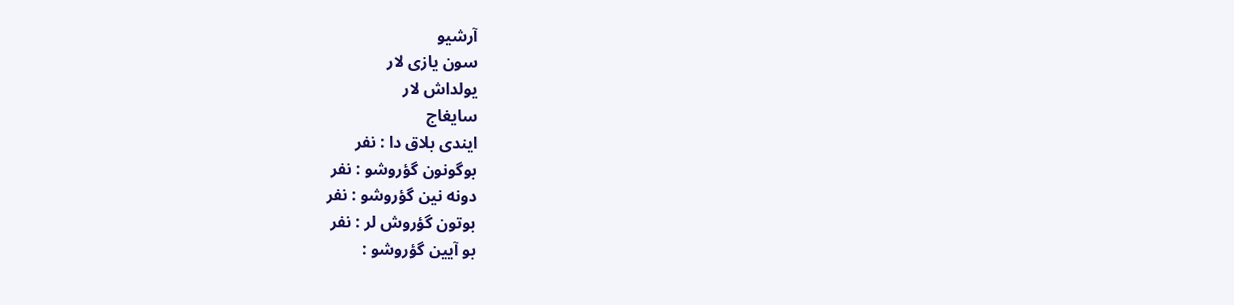آرشیو
سون یازی لار
یولداش لار
سایغاج
ایندی بلاق دا : نفر
بوگونون گؤروشو : نفر
دونه نین گؤروشو : نفر
بوتون گؤروش لر : نفر
بو آیین گؤروشو :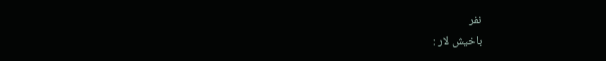نفر
باخیش لار :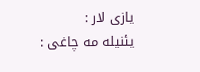یازی لار :
یئنیله مه چاغی :